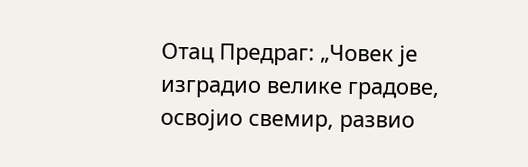Отац Предраг: „Човек је изградио велике градове, освојио свемир, развио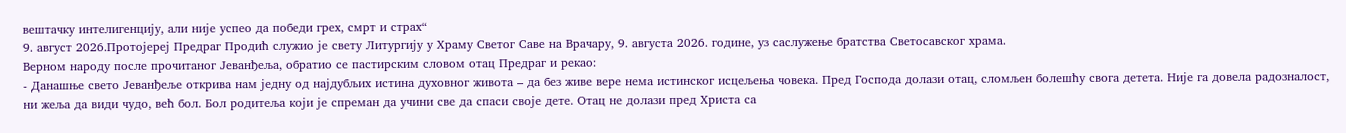вештачку интелигенцију, али није успео да победи грех, смрт и страх“
9. август 2026.Протојереј Предраг Продић служио је свету Литургију у Храму Светог Саве на Врачару, 9. августа 2026. године, уз саслужење братства Светосавског храма.
Верном народу после прочитаног Јеванђеља, обратио се пастирским словом отац Предраг и рекао:
- Данашње свето Јеванђеље открива нам једну од најдубљих истина духовног живота – да без живе вере нема истинског исцељења човека. Пред Господа долази отац, сломљен болешћу свога детета. Није га довела радозналост, ни жеља да види чудо, већ бол. Бол родитеља који је спреман да учини све да спаси своје дете. Отац не долази пред Христа са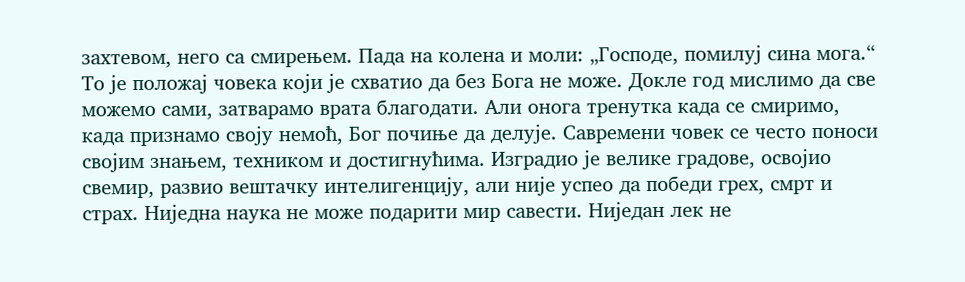захтевом, него са смирењем. Пада на колена и моли: „Господе, помилуј сина мога.“ То је положај човека који је схватио да без Бога не може. Докле год мислимо да све можемо сами, затварамо врата благодати. Али онога тренутка када се смиримо, када признамо своју немоћ, Бог почиње да делује. Савремени човек се често поноси својим знањем, техником и достигнућима. Изградио је велике градове, освојио свемир, развио вештачку интелигенцију, али није успео да победи грех, смрт и страх. Ниједна наука не може подарити мир савести. Ниједан лек не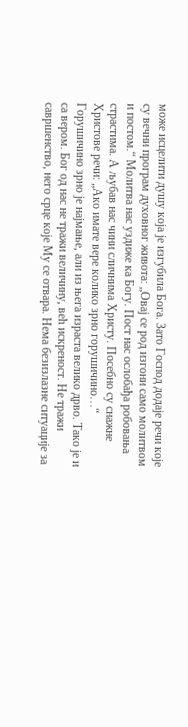може исцелити душу која је изгубила Бога. Зато Господ додаје речи које су вечни програм духовног живота: „Овај се род изгони само молитвом и постом.“ Молитва нас уздиже ка Богу. Пост нас ослобађа робовања страстима. А љубав нас чини сличнима Христу. Посебно су снажне Христове речи: „Ако имате вере колико зрно горушичино…“ Горушичино зрно је најмање, али из њега израста велико дрво. Тако је и са вером. Бог од нас не тражи величину, већ искреност. Не тражи савршенство, него срце које Му се отвара. Нема безизлазне ситуације за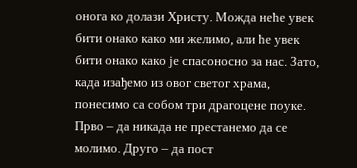онога ко долази Христу. Можда неће увек бити онако како ми желимо, али ће увек бити онако како је спасоносно за нас. Зато, када изађемо из овог светог храма, понесимо са собом три драгоцене поуке. Прво – да никада не престанемо да се молимо. Друго – да пост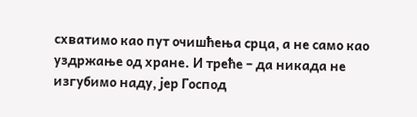схватимо као пут очишћења срца, а не само као уздржање од хране. И треће – да никада не изгубимо наду, јер Господ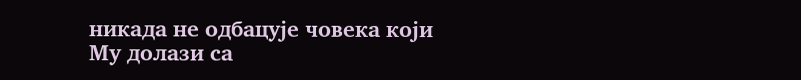никада не одбацује човека који Му долази са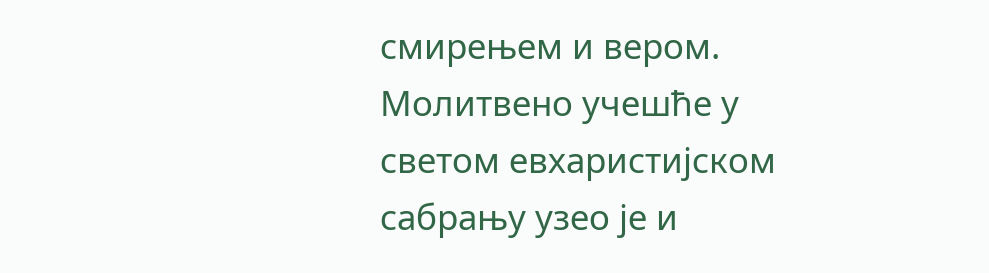смирењем и вером.
Молитвено учешће у светом евхаристијском сабрању узео је и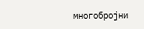многобројни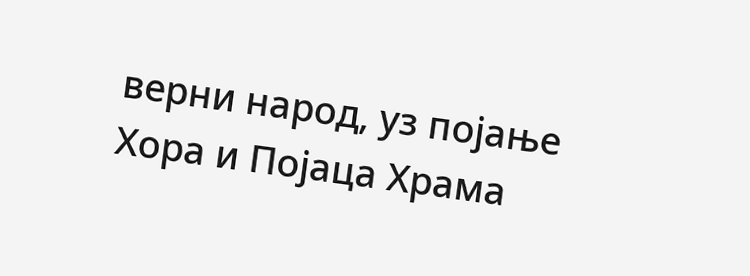верни народ, уз појање Хора и Појаца Храма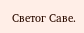Светог Саве.